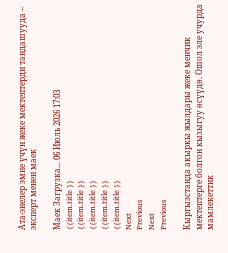Ата-энелер эмне үчүн жеке мектептерди тандашууда – эксперт менен маек

Маек Загрузка... 06 Июль 2026 17:03
{{item.title }}
{{item.title }}
{{item.title }}
{{item.title }}
{{item.title }}
Next
Previous
Next
Previous

Кыргызстанда акыркы жылдары жеке менчик мектептерге болгон кызыгуу өсүүдө. Ошол эле учурда мамлекеттик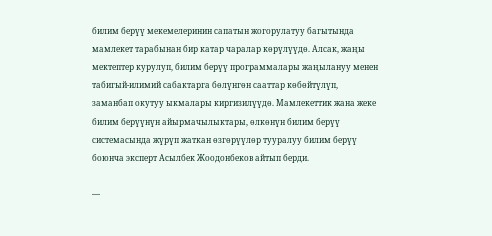билим берүү мекемелеринин сапатын жогорулатуу багытында мамлекет тарабынан бир катар чаралар көрүлүүдө. Алсак, жаңы мектептер курулуп, билим берүү программалары жаңылануу менен табигый-илимий сабактарга бөлүнгөн сааттар көбөйтүлүп, заманбап окутуу ыкмалары киргизилүүдө. Мамлекеттик жана жеке билим берүүнүн айырмачылыктары, өлкөнүн билим берүү системасында жүрүп жаткан өзгөрүүлөр тууралуу билим берүү боюнча эксперт Асылбек Жоодонбеков айтып берди.

—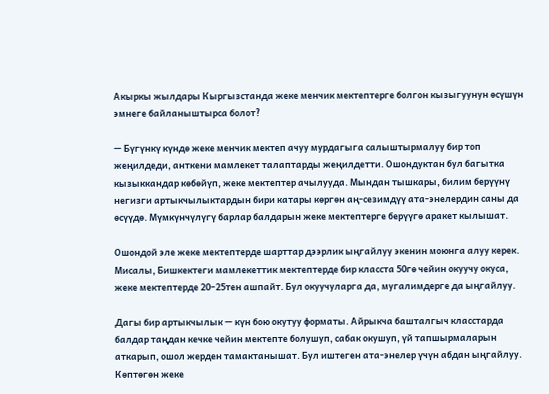Акыркы жылдары Кыргызстанда жеке менчик мектептерге болгон кызыгуунун өсүшүн эмнеге байланыштырса болот?

— Бүгүнкү күндө жеке менчик мектеп ачуу мурдагыга салыштырмалуу бир топ жеңилдеди, анткени мамлекет талаптарды жеңилдетти. Ошондуктан бул багытка кызыккандар көбөйүп, жеке мектептер ачылууда. Мындан тышкары, билим берүүнү негизги артыкчылыктардын бири катары көргөн аң-сезимдүү ата-энелердин саны да өсүүдө. Мүмкүнчүлүгү барлар балдарын жеке мектептерге берүүгө аракет кылышат.

Ошондой эле жеке мектептерде шарттар дээрлик ыңгайлуу экенин моюнга алуу керек. Мисалы, Бишкектеги мамлекеттик мектептерде бир класста 50гө чейин окуучу окуса, жеке мектептерде 20–25тен ашпайт. Бул окуучуларга да, мугалимдерге да ыңгайлуу.

Дагы бир артыкчылык — күн бою окутуу форматы. Айрыкча башталгыч класстарда балдар таңдан кечке чейин мектепте болушуп, сабак окушуп, үй тапшырмаларын аткарып, ошол жерден тамактанышат. Бул иштеген ата-энелер үчүн абдан ыңгайлуу. Көптөгөн жеке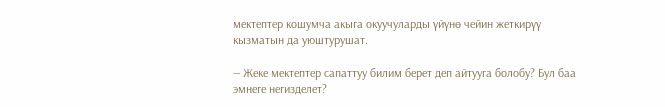мектептер кошумча акыга окуучуларды үйүнө чейин жеткирүү кызматын да уюштурушат.

— Жеке мектептер сапаттуу билим берет деп айтууга болобу? Бул баа эмнеге негизделет?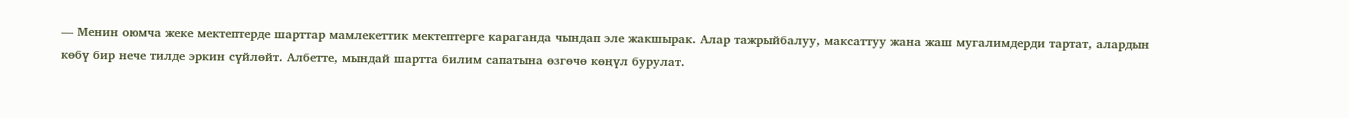— Менин оюмча жеке мектептерде шарттар мамлекеттик мектептерге караганда чындап эле жакшырак. Алар тажрыйбалуу, максаттуу жана жаш мугалимдерди тартат, алардын көбү бир нече тилде эркин сүйлөйт. Албетте, мындай шартта билим сапатына өзгөчө көңүл бурулат.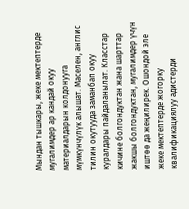Мындан тышкары, жеке мектептерде мугалимдер ар кандай окуу материалдарын колдонууга мүмкүнчүлүк алышат. Маселен, англис тилин окутууда заманбап окуу куралдары пайдаланылат. Класстар кичине болгондуктан жана шарттар жакшы болгондуктан, мугалимдер үчүн иштөө да жеңилирек. Ошондой эле жеке мектептерде жогорку квалификациялуу адистерди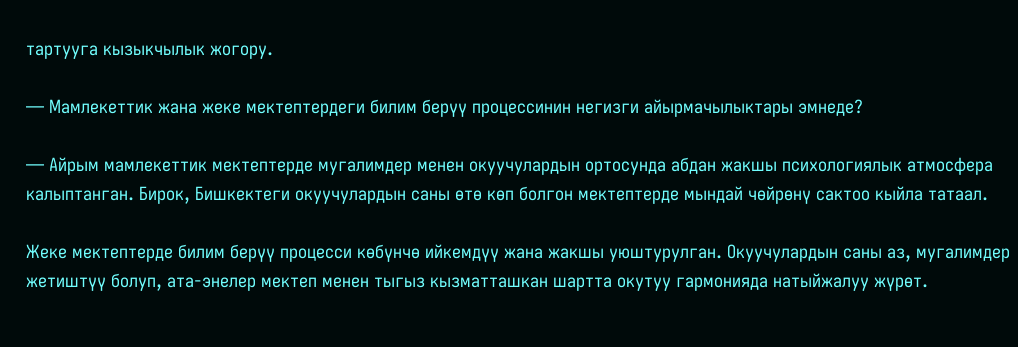тартууга кызыкчылык жогору.

— Мамлекеттик жана жеке мектептердеги билим берүү процессинин негизги айырмачылыктары эмнеде?

— Айрым мамлекеттик мектептерде мугалимдер менен окуучулардын ортосунда абдан жакшы психологиялык атмосфера калыптанган. Бирок, Бишкектеги окуучулардын саны өтө көп болгон мектептерде мындай чөйрөнү сактоо кыйла татаал.

Жеке мектептерде билим берүү процесси көбүнчө ийкемдүү жана жакшы уюштурулган. Окуучулардын саны аз, мугалимдер жетиштүү болуп, ата-энелер мектеп менен тыгыз кызматташкан шартта окутуу гармонияда натыйжалуу жүрөт.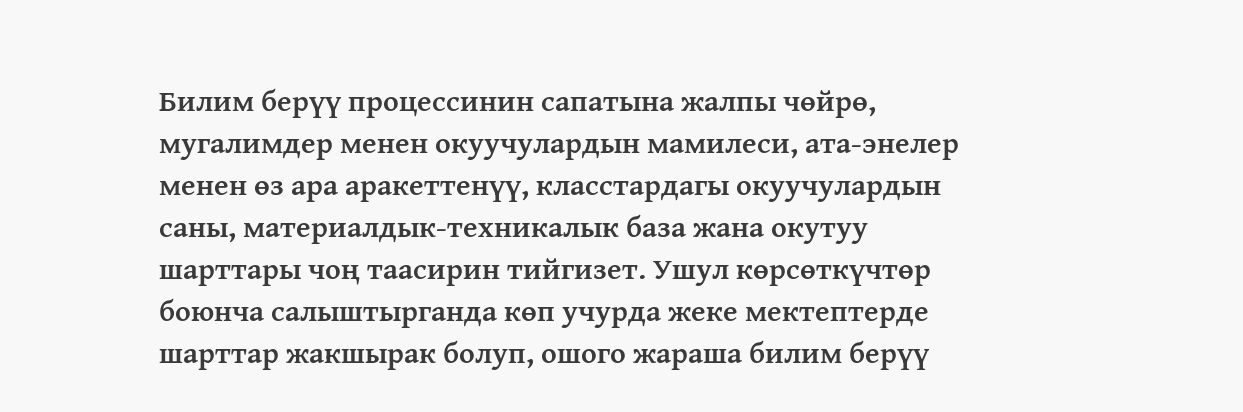Билим берүү процессинин сапатына жалпы чөйрө, мугалимдер менен окуучулардын мамилеси, ата-энелер менен өз ара аракеттенүү, класстардагы окуучулардын саны, материалдык-техникалык база жана окутуу шарттары чоң таасирин тийгизет. Ушул көрсөткүчтөр боюнча салыштырганда көп учурда жеке мектептерде шарттар жакшырак болуп, ошого жараша билим берүү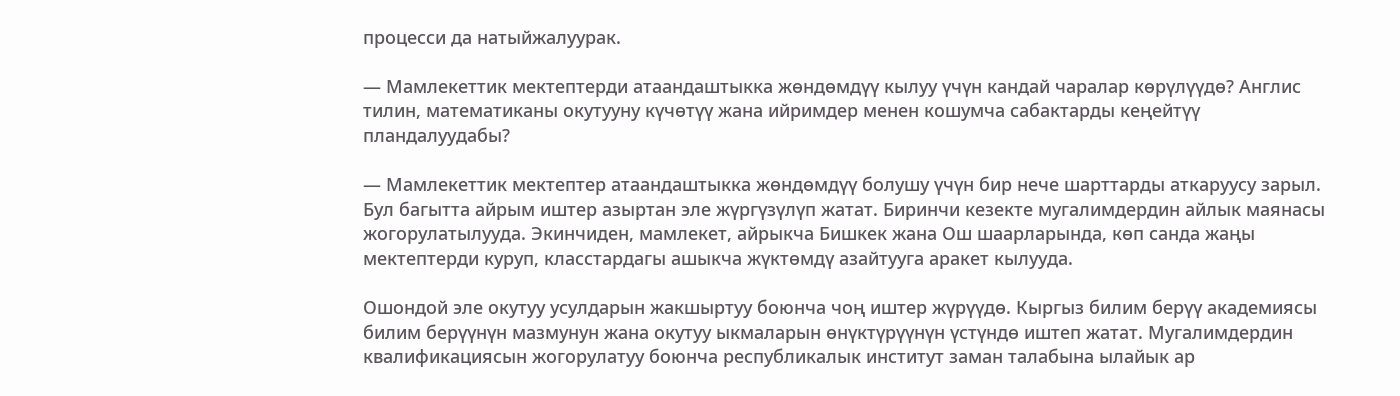процесси да натыйжалуурак.

— Мамлекеттик мектептерди атаандаштыкка жөндөмдүү кылуу үчүн кандай чаралар көрүлүүдө? Англис тилин, математиканы окутууну күчөтүү жана ийримдер менен кошумча сабактарды кеңейтүү пландалуудабы?

— Мамлекеттик мектептер атаандаштыкка жөндөмдүү болушу үчүн бир нече шарттарды аткаруусу зарыл. Бул багытта айрым иштер азыртан эле жүргүзүлүп жатат. Биринчи кезекте мугалимдердин айлык маянасы жогорулатылууда. Экинчиден, мамлекет, айрыкча Бишкек жана Ош шаарларында, көп санда жаңы мектептерди куруп, класстардагы ашыкча жүктөмдү азайтууга аракет кылууда.

Ошондой эле окутуу усулдарын жакшыртуу боюнча чоң иштер жүрүүдө. Кыргыз билим берүү академиясы билим берүүнүн мазмунун жана окутуу ыкмаларын өнүктүрүүнүн үстүндө иштеп жатат. Мугалимдердин квалификациясын жогорулатуу боюнча республикалык институт заман талабына ылайык ар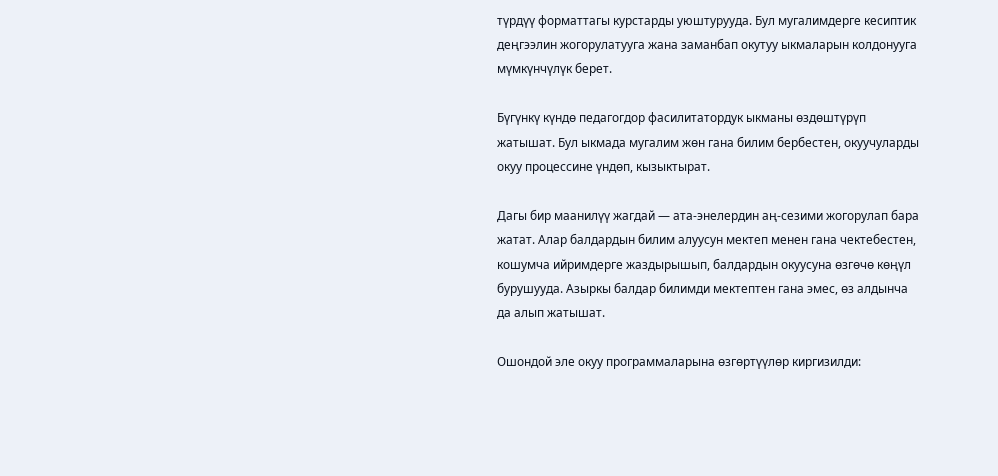түрдүү форматтагы курстарды уюштурууда. Бул мугалимдерге кесиптик деңгээлин жогорулатууга жана заманбап окутуу ыкмаларын колдонууга мүмкүнчүлүк берет.

Бүгүнкү күндө педагогдор фасилитатордук ыкманы өздөштүрүп жатышат. Бул ыкмада мугалим жөн гана билим бербестен, окуучуларды окуу процессине үндөп, кызыктырат.

Дагы бир маанилүү жагдай — ата-энелердин аң-сезими жогорулап бара жатат. Алар балдардын билим алуусун мектеп менен гана чектебестен, кошумча ийримдерге жаздырышып, балдардын окуусуна өзгөчө көңүл бурушууда. Азыркы балдар билимди мектептен гана эмес, өз алдынча да алып жатышат.

Ошондой эле окуу программаларына өзгөртүүлөр киргизилди: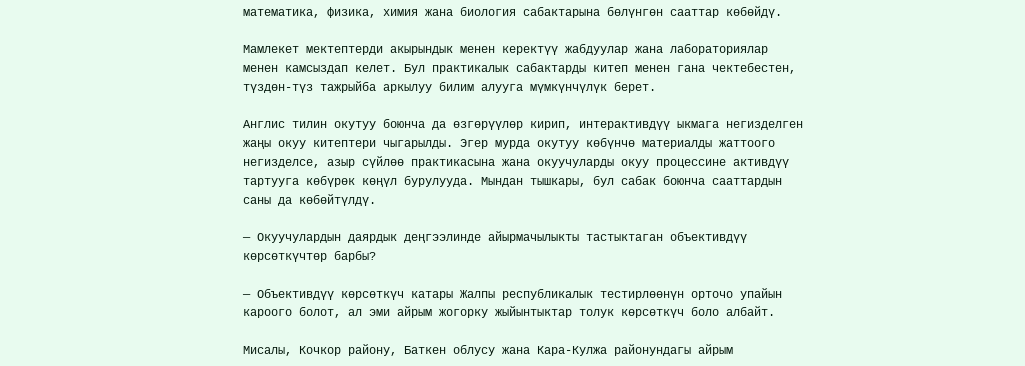математика, физика, химия жана биология сабактарына бөлүнгөн сааттар көбөйдү.

Мамлекет мектептерди акырындык менен керектүү жабдуулар жана лабораториялар менен камсыздап келет. Бул практикалык сабактарды китеп менен гана чектебестен, түздөн-түз тажрыйба аркылуу билим алууга мүмкүнчүлүк берет.

Англис тилин окутуу боюнча да өзгөрүүлөр кирип, интерактивдүү ыкмага негизделген жаңы окуу китептери чыгарылды. Эгер мурда окутуу көбүнчө материалды жаттоого негизделсе, азыр сүйлөө практикасына жана окуучуларды окуу процессине активдүү тартууга көбүрөк көңүл бурулууда. Мындан тышкары, бул сабак боюнча сааттардын саны да көбөйтүлдү.

— Окуучулардын даярдык деңгээлинде айырмачылыкты тастыктаган объективдүү көрсөткүчтөр барбы?

— Объективдүү көрсөткүч катары Жалпы республикалык тестирлөөнүн орточо упайын кароого болот, ал эми айрым жогорку жыйынтыктар толук көрсөткүч боло албайт.

Мисалы, Кочкор району, Баткен облусу жана Кара-Кулжа районундагы айрым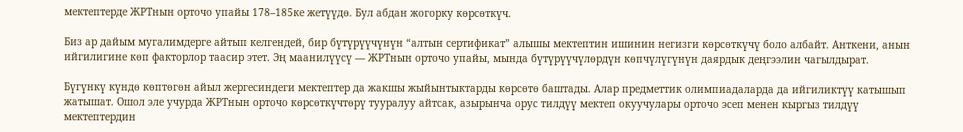мектептерде ЖРТнын орточо упайы 178–185ке жетүүдө. Бул абдан жогорку көрсөткүч.

Биз ар дайым мугалимдерге айтып келгендей, бир бүтүрүүчүнүн “алтын сертификат” алышы мектептин ишинин негизги көрсөткүчү боло албайт. Анткени, анын ийгилигине көп факторлор таасир этет. Эң маанилүүсү — ЖРТнын орточо упайы, мында бүтүрүүчүлөрдүн көпчүлүгүнүн даярдык деңгээлин чагылдырат.

Бүгүнкү күндө көптөгөн айыл жергесиндеги мектептер да жакшы жыйынтыктарды көрсөтө баштады. Алар предметтик олимпиадаларда да ийгиликтүү катышып жатышат. Ошол эле учурда ЖРТнын орточо көрсөткүчтөрү тууралуу айтсак, азырынча орус тилдүү мектеп окуучулары орточо эсеп менен кыргыз тилдүү мектептердин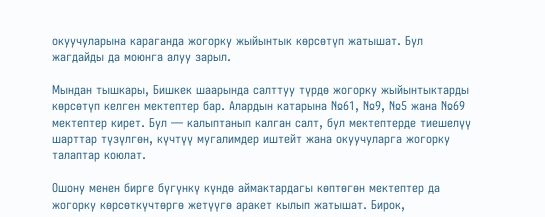окуучуларына караганда жогорку жыйынтык көрсөтүп жатышат. Бул жагдайды да моюнга алуу зарыл.

Мындан тышкары, Бишкек шаарында салттуу түрдө жогорку жыйынтыктарды көрсөтүп келген мектептер бар. Алардын катарына №61, №9, №5 жана №69 мектептер кирет. Бул — калыптанып калган салт, бул мектептерде тиешелүү шарттар түзүлгөн, күчтүү мугалимдер иштейт жана окуучуларга жогорку талаптар коюлат.

Ошону менен бирге бүгүнкү күндө аймактардагы көптөгөн мектептер да жогорку көрсөткүчтөргө жетүүгө аракет кылып жатышат. Бирок,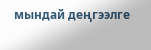мындай деңгээлге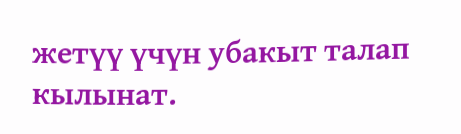жетүү үчүн убакыт талап кылынат.